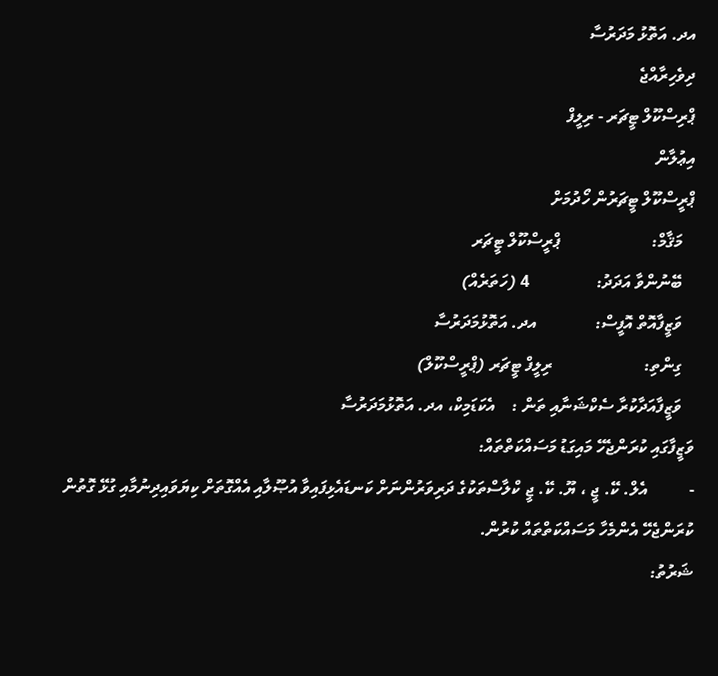އދ. އަތޮޅު މަދަރުސާ
ދިވެހިރާއްޖެ
ޕްރިސްކޫލް ޓީޗަރ - ރިލީފް
އިޢުލާން
ޕްރީސްކޫލް ޓީޗަރުން ހޯދުމަށް
   މަޤާމް:                      ޕްރީސްކޫލް ޓީޗަރ
   ބޭނުންވާ އަދަދު:                4 (ހަތަރެއް)
   ވަޒީފާއޮތް އޮފީސް:              އދ. އަތޮޅުމަދަރުސާ
   ގިންތި:                      ރިލީފް ޓީޗަރ (ޕްރީސްކޫލް)
   ވަޒީފާއަދާކުރާ ސެކްޝަނާއި ތަން :    އެކަޑަމިކް، އދ. އަތޮޅުމަދަރުސާ
ވަޒީފާގައި ކުރަންޖެހޭ މައިގަޑު މަސައްކަތްތައް:
-          އެލް. ކޭ. ޖީ ، ޔޫ. ކޭ. ޖީ ކްލާސްތަކުގެ ދަރިވަރުންނަށް ކަނޑައެޅިފައިވާ އުޞޫލާއި އެއްގޮތަށް ކިޔަވައިދިނުމާއި ގުޅޭ ގޮތުން ކުރަންޖެހޭ އެންމެހާ މަސައްކަތްތައް ކުރުން.
ޝަރުތު: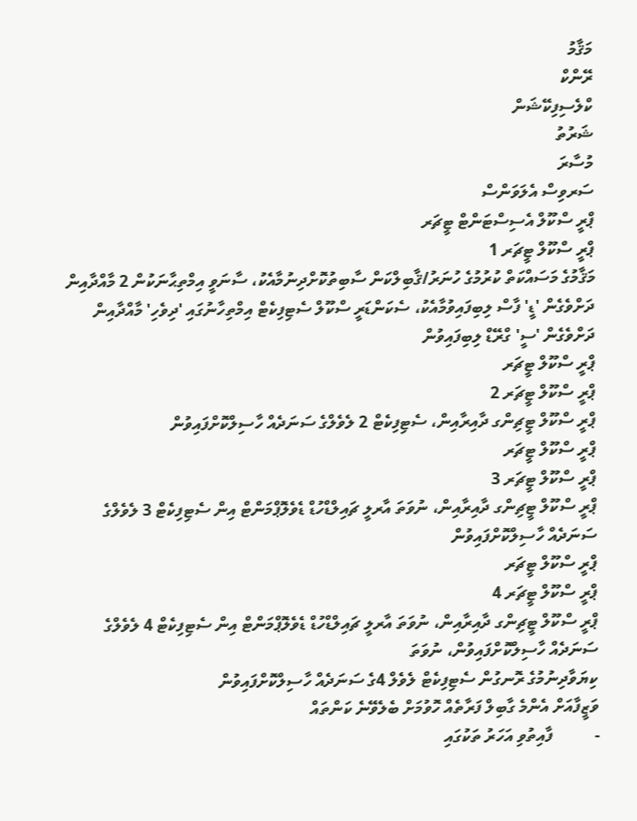މަޤާމު
ރޭންކް
ކްލެސިފިކޭޝަން
ޝަރުތު
މުސާރަ
ސަރވިސް އެލަވަންސް
ޕްރީ ސްކޫލް އެސިސްޓަންޓް ޓީޗަރ
ޕްރީ ސްކޫލް ޓީޗަރ 1
މަޤާމުގެ މަސައްކަތް ކުރުމުގެ ހުނަރު/ޤާބިލްކަން ސާބިތުކޮށްދިނުމާއެކު، ސާނަވީ އިމްތިޙާނަކުން 2 މާއްދާއިން ދަށްވެގެން 'ޑީ' ފާސް ލިބިފައިވުމާއެކު، ސެކަންޑަރީ ސްކޫލް ސެޓިފިކެޓް އިމްތިހާނުގައި 'ދިވެހި' މާއްދާއިން ދަށްވެގެން 'ސީ' ގްރޭޑް ލިބިފައިވުން
ޕްރީ ސްކޫލް ޓީޗަރ
ޕްރީ ސްކޫލް ޓީޗަރ 2
ޕްރީ ސްކޫލް ޓީޗިންގ ދާއިރާއިން، ސެޓިފިކެޓް 2 ލެވެލްގެ ސަނަދެއް ހާސިލްކޮށްފައިވުން
ޕްރީ ސްކޫލް ޓީޗަރ
ޕްރީ ސްކޫލް ޓީޗަރ 3
ޕްރީ ސްކޫލް ޓީޗިންގ ދާއިރާއިން، ނުވަތަ އާރލީ ޗައިލްޑްހުޑް ޑެވެލޮޕްމަންޓް އިން ސެޓިފިކެޓް 3 ލެވެލްގެ ސަނަދެއް ހާސިލްކޮށްފައިވުން
ޕްރީ ސްކޫލް ޓީޗަރ
ޕްރީ ސްކޫލް ޓީޗަރ 4
ޕްރީ ސްކޫލް ޓީޗިންގ ދާއިރާއިން، ނުވަތަ އާރލީ ޗައިލްޑްހުޑް ޑެވެލޮޕްމަންޓް އިން ސެޓިފިކެޓް 4 ލެވެލްގެ ސަނަދެއް ހާސިލްކޮށްފައިވުން، ނުވަތަ
ކިޔަވާދިނުމުގެ ރޮނގުން ސެޓިފިކެޓް ލެވެލް 4ގެ ސަނަދެއް ހާސިލްކޮށްފައިވުން
ވަޒީފާއަށް އެންމެ ގާބިލް ފަރާތެއް ހޮވުމަށް ބެލެވޭނެ ކަންތައް
-          ފާއިތުވި އަހަރު ތަކުގައި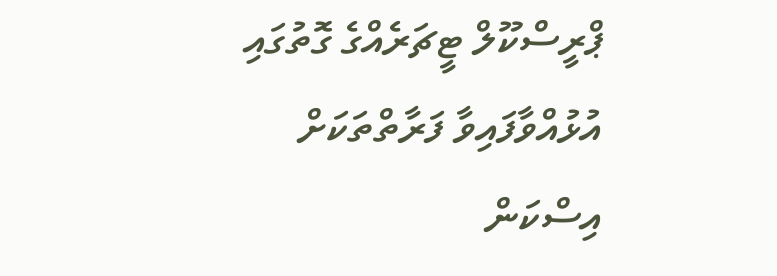ޕްރީސްކޫލް ޓީޗަރެއްގެ ގޮތުގައި އުޅުއްވާފައިވާ ފަރާތްތަކަށް އިސްކަން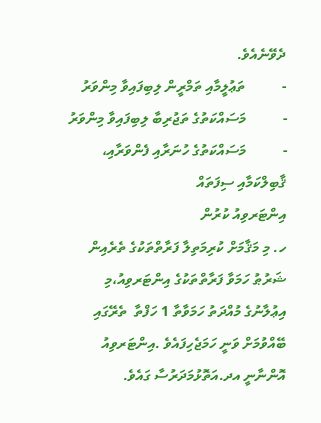ދެވޭނެއެވެ.
-          ތަޢުލީމާއި ތަމްރީން ލިބިފައިވާ މިންވަރު
-          މަސައްކަތުގެ ތަޖުރިބާ ލިބިފައިވާ މިންވަރު
-          މަސައްކަތުގެ ހުނަރާއި ފެންވަރާއި، ޤާބިލްކަމާއި ސިފަތައް
އިންޓަރވިއު ކުރުން
ހ. މި މަޤާމަށް ކުރިމަތިލާ ފަރާތްތަކުގެ ތެރެއިން ޝަރުޠު ހަމަވާ ފަރާތްތަކުގެ އިންޓަރވިއު،މި އިޢުލާނުގެ މުއްދަތު ހަމަވާތާ 1 ހަފްތާ  ތެރޭގައި ބޭއްވުމަށް ވަނީ ހަމަޖެހިފައެވެ .އިންޓަރވިއު އޮންނާނީ އދ.އަތޮޅުމަދަރުސާ ގައެވެ.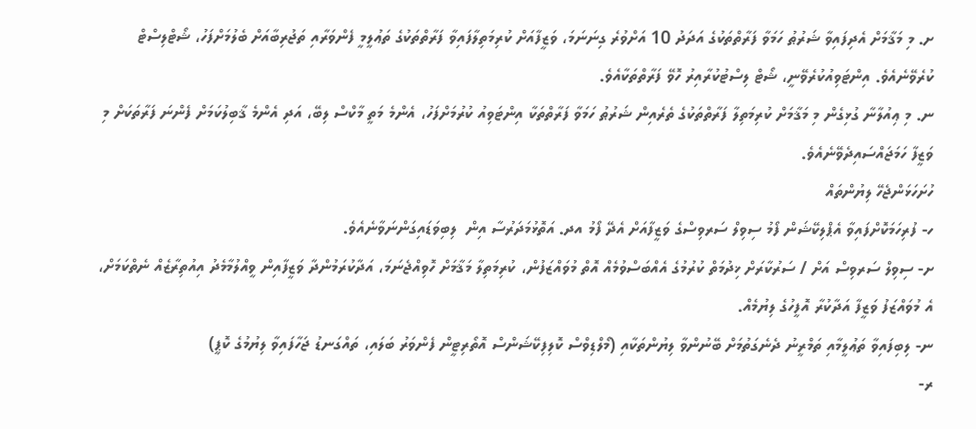ށ. މި މަޤާމަށް އެދިފައިވާ ޝަރުޠު ހަމަވާ ފަރާތްތަކުގެ އަދަދު 10 އަށްވުރެ ގިނަނަމަ، ވަޒީފާއަށް ކުރިމަތިލާފައިވާ ފަރާތްތަކުގެ ތަޢުލީމީ ފެންވަރާއި ތަޖުރިބާއަށް ބެލުމަށްފަހު، ޝޯޓްލިސްޓް ކުރެވޭނެއެވެ. އިންޓަވިއުކުރެވޭނީ، ޝޯޓް ލިސްޓުކުރާއިރު ހޮވޭ ފަރާތްތަކާއެވެ.
ނ. މި ޢިއުލާނާ ގުޅިގެން މި މަޤާމަށް ކުރިމަތިލާ ފަރާތްތަކުގެ ތެރެއިން ޝަރުޠު ހަމަވާ ފަރާތްތަކާ އިންޓަވިއު ކުރުމަށްފަހު، އެންމެ މަތީ މާކްސް ލިބޭ، އަދި އެންމެ ޤާބިލުކަމަށް ފެންނަ ފަރާތަކަށް މި ވަޒީފާ ހަމަޖައްސައިދެވޭނެއެވެ.
ހުށަހަޅަންޖެހޭ ލިޔުންތައް
ހ- ފުރިހަމަކޮށްފައިވާ އެޕްލިކޭޝަން ފޯމު ސިވިލް ސަރވިސްގެ ވަޒީފާއަށް އެދޭ ފޯމު އދ. އަތޮޅުމަދަރުސާ އިން  ލިބިވަޑައިގަންނަވާނެއެވެ.
ށ- ސިވިލް ސަރވިސް އަށް / ސަރުކާރަށް ޚިދުމަތް ކުރުމުގެ އެއްބަސްވުމެއް އޮތް މުވައްޒަފުން، ކުރިމަތިލާ މަޤާމަށް ހޮވިއްޖެނަމަ، އަދާކުރަމުންދާ ވަޒީފާއިން ވީއްލުމާމެދު އިއުތިރާޒެއް ނެތްކަމަށް، އެ މުވައްޒަފު ވަޒީފާ އަދާކުރާ އޮފީހުގެ ލިޔުމެއް.
ނ- ލިބިފައިވާ ތަޢުލީމާއި ތަމްރީނު ދެނެގަތުމަށް ބޭނުންވާ ލިޔުންތަކާއި (މޯލްޑިވްސް ކޮލިފިކޭޝަންސް އޮތޯރިޓީން ފެންވަރު ބަލައި، ތައްގަނޑު ޖަހާފައިވާ ލިޔުމުގެ ކޮޕީ)
ރ-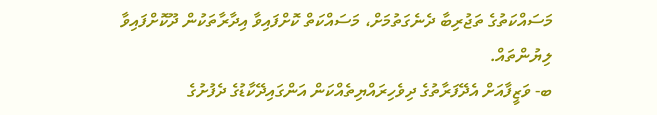މަސައްކަތުގެ ތަޖުރިބާ ދެނެގަތުމަށް، މަސައްކަތް ކޮށްފައިވާ އިދާރާތަކުން ދޫކޮށްފައިވާ ލިޔުންތައް.
ބ- ވަޒީފާއަށް އެދޭފަރާތުގެ ދިވެހިރައްޔިތެއްކަން އަންގައިދޭކާޑުގެ ދެފުށުގެ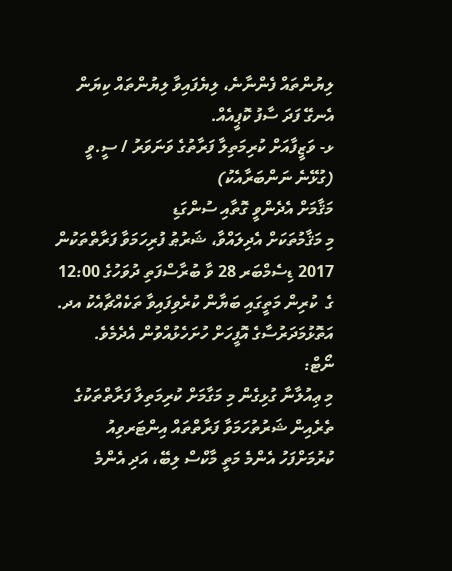ލިޔުންތައް ފެންނާނެ، ލިޔެފައިވާ ލިޔުންތައް ކިޔަން އެނގޭ ފަދަ ސާފު ކޮޕީއެއް.
ޅ- ވަޒީފާއަށް ކުރިމަތިލާ ފަރާތުގެ ވަނަވަރު / ސީ.ވީ (ގުޅޭނެ ނަންބަރާއެކު)
މަޤާމަށް އެދެންވީ ގޮތާއި ސުންގަޑި
މި މަޤާމުތަކަށް އެދިލައްވާ، ޝަރުޠު ފުރިހަމަވާ ފަރާތްތަކުން 2017 ޑިސެމްބަރ 28 ވާ ބުރާސްފަތި ދުވަހުގެ 12:00 ގެ  ކުރިން މަތީގައި ބަޔާން ކުރެވިފައިވާ ތަކެއްޗާއެކު އދ. އަތޮޅުމަދަރުސާގެ އޮފީހަށް ހުށަހެޅުއްވުން އެދެމެވެ.
ނޯޓް:
މި ޢިއުލާނާ ގުޅިގެން މި މަގާމަށް ކުރިމަތިލާ ފަރާތްތަކުގެ ތެރެއިން ޝަރުތުހަމަވާ ފަރާތްތައް އިންޓަރވިއު ކުރުމަށްފަހު އެންމެ މަތީ މާކްސް ލިބޭ، އަދި އެންމެ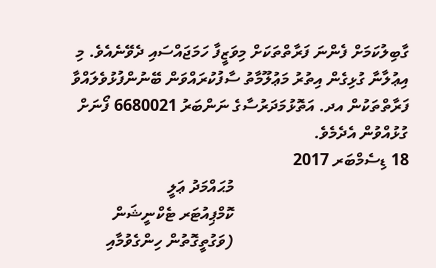ގާބިލުކަމަށް ފެންނަ ފަރާތްތަކަށް މިވަޒީފާ ހަމަޖައްސައި ދެވޭނެއެވެ. މި އިޢުލާނާ ގުޅިގެން އިތުރު މަޢުލޫމާތު ސާފުކުރައްވަން ބޭނުންފުޅުވެލައްވާ ފަރާތްތަކުން އދ. އަތޮޅުމަދަރުސާގެ ނަންބަރު 6680021 ފޯނަށް ގުޅުއްވުން އެދެމެވެ.
18 ޑިސެމްބަރ 2017
                                          މުޙައްމަދު ޢަލީ
                                          ކޮމްޕިއުޓަރ ޓެކްނީޝަން
                                          (ވަގުތީގޮތުން ހިންގެވުމާއި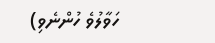ހަވާލުވެ ހުންނެވި)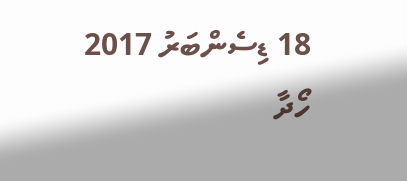18 ޑިސެންބަރު 2017
ހޯދާ